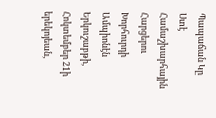Պապաճան Կը Ստէ Համաշխարհային Հարցերու Խորհուրդի Ամպիոնէն
Երկուշաբթի, Հոկտեմբեր 21ի երեկոյեան,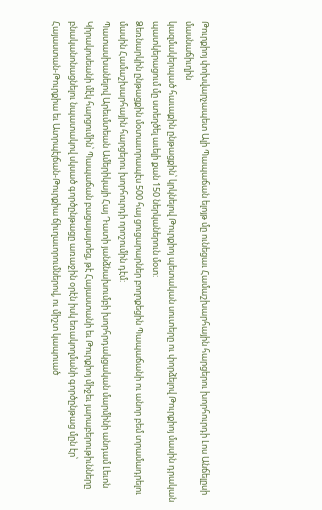Թուրքիոյ փոխվարչապետ Ալի Պապաճան ելոյթ մը ունեցաւ Համաշխարհային հարցերու խորհուրդի Լոս Անճելըսի մասնաճիւղին
կազմակերպած հաւաքին ընթացքին՝ կրկնելով Թուրքիոյ պետական սուտերը ու փորձելով Թուրքիոյ մասին դրական պատկերացում մը ստեղծել աւելի քան 150 ներկաներուն մօտ:
Ձեռնարկին ընթացքին մօտաւորապէս 500 հայ ցուցարարներ բողոքեցին Պապաճանի ու անոր բեմ տրամադրելու մասին Համաշխարհային հարցերու խորհուրդի որոշումին դէմ:
Պատասխանելով Արեւմտեան Ամերիկայի Հայ Դատի յանձնախումբի խորհրդակցական մարմինի անդամ Լեւոն Կիրակոսեանի մէկ հարցումին՝ Պապաճան բացայայտեց, թէ Հայաստանի եւ Թուրքիոյ միջեւ յարաբերութիւնները բնականոնացնելու նպատակով սկսած գործընթացը առաջին օրէն իսկ եռակողմանի գործընթաց մըն էր՝ Հայաստան-Թուրքիա եւ Ատրպէյճան-Թուրքիա ճիւղաւորումներով, ու միշտ կապուած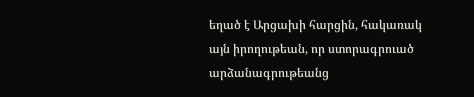եղած է Արցախի հարցին, հակառակ այն իրողութեան, որ ստորագրուած արձանագրութեանց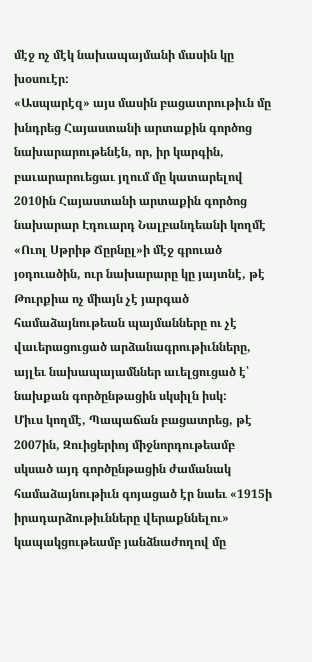մէջ ոչ մէկ նախապայմանի մասին կը խօսուէր:
«Ասպարէզ» այս մասին բացատրութիւն մը խնդրեց Հայաստանի արտաքին գործոց նախարարութենէն, որ, իր կարգին, բաւարարուեցաւ յղում մը կատարելով 2010ին Հայաստանի արտաքին գործոց նախարար Էդուարդ Նալբանդեանի կողմէ «Ուոլ Սթրիթ Ճըրնըլ»ի մէջ գրուած յօդուածին, ուր նախարարը կը յայտնէ, թէ Թուրքիա ոչ միայն չէ յարգած համաձայնութեան պայմանները ու չէ վաւերացուցած արձանագրութիւնները, այլեւ նախապայամններ աւելցուցած է՝ նախքան գործընթացին սկսիլն իսկ:
Միւս կողմէ, Պապաճան բացատրեց, թէ 2007ին, Զուիցերիոյ միջնորդութեամբ սկսած այդ գործընթացին ժամանակ համաձայնութիւն գոյացած էր նաեւ «1915ի իրադարձութիւնները վերաքննելու» կապակցութեամբ յանձնաժողով մը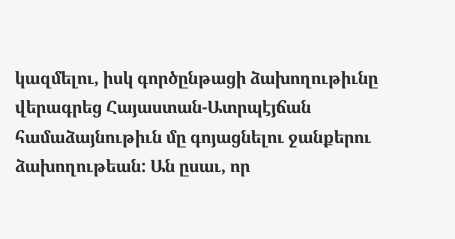կազմելու, իսկ գործընթացի ձախողութիւնը վերագրեց Հայաստան-Ատրպէյճան համաձայնութիւն մը գոյացնելու ջանքերու ձախողութեան: Ան ըսաւ, որ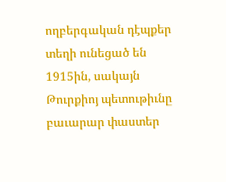ողբերգական դէպքեր տեղի ունեցած են 1915ին, սակայն Թուրքիոյ պետութիւնը բաւարար փաստեր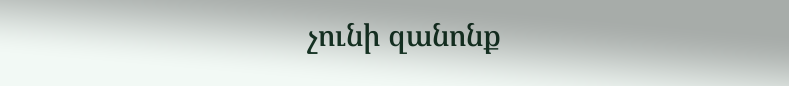չունի զանոնք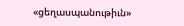«ցեղասպանութիւն»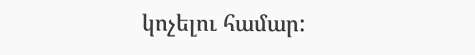կոչելու համար: